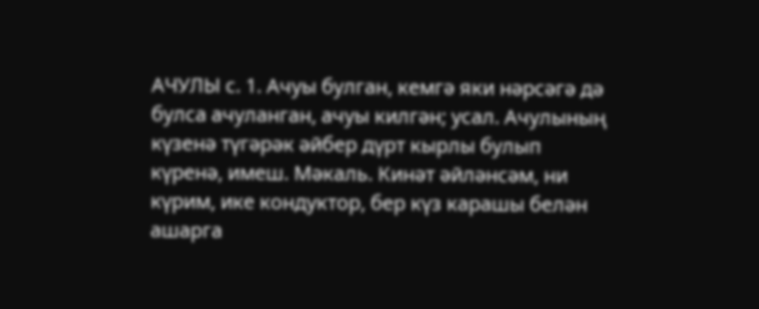АЧУЛЫ с. 1. Ачуы булган, кемгә яки нәрсәгә дә булса ачуланган, ачуы килгән; усал. Ачулының күзенә түгәрәк әйбер дүрт кырлы булып күренә, имеш. Мәкаль. Кинәт әйләнсәм, ни күрим, ике кондуктор, бер күз карашы белән ашарга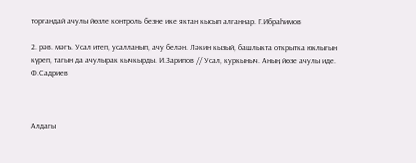торгандай ачулы йөзле контроль безне ике яктан кысып алганнар. Г.Ибраһимов

2. рәв. мәгъ. Усал итеп, усалланып, ачу белән. Ләкин кызый, башлыкта открытка юклыгын күреп, тагын да ачулырак кычкырды. И.Зарипов // Усал, куркыныч. Аның йөзе ачулы иде. Ф.Садриев



Алдагы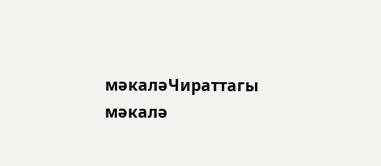мәкаләЧираттагы мәкалә